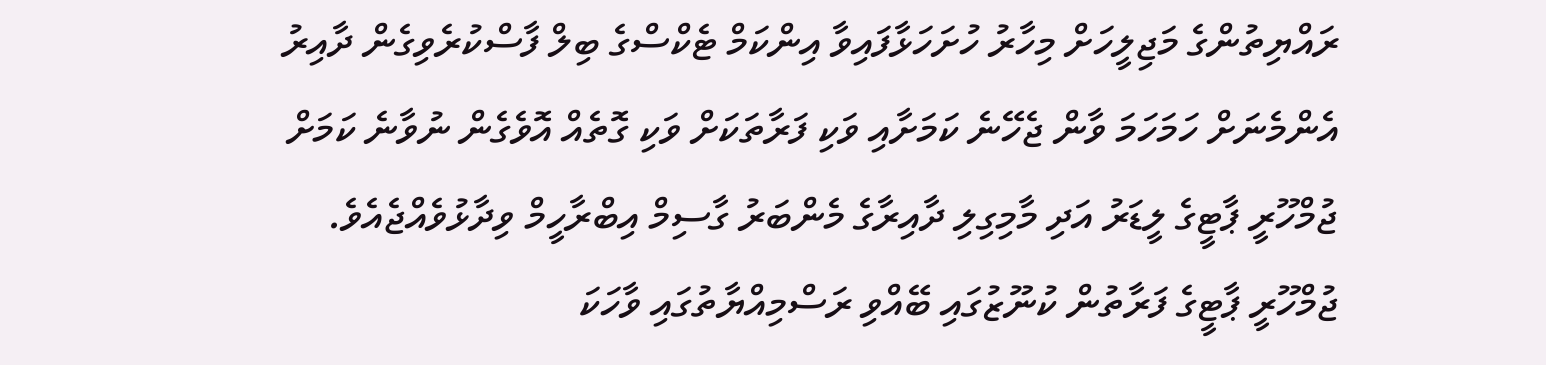ރައްޔިތުންގެ މަޖިލީހަށް މިހާރު ހުށަހަޅާފައިވާ އިންކަމް ޓެކްސްގެ ބިލް ފާސްކުރެވިގެން ދާއިރު އެންމެނަށް ހަމަހަމަ ވާން ޖެހޭނެ ކަމަށާއި ވަކި ފަރާތަކަށް ވަކި ގޮތެއް އޮވެގެން ނުވާނެ ކަމަށް ޖުމްހޫރީ ޕާޓީގެ ލީޑަރު އަދި މާމިގިލި ދާއިރާގެ މެންބަރު ގާސިމް އިބްރާހީމް ވިދާޅުވެއްޖެއެވެ.
ޖުމްހޫރީ ޕާޓީގެ ފަރާތުން ކުނޫޒުގައި ބޭއްވި ރަސްމިއްޔާތުގައި ވާހަކަ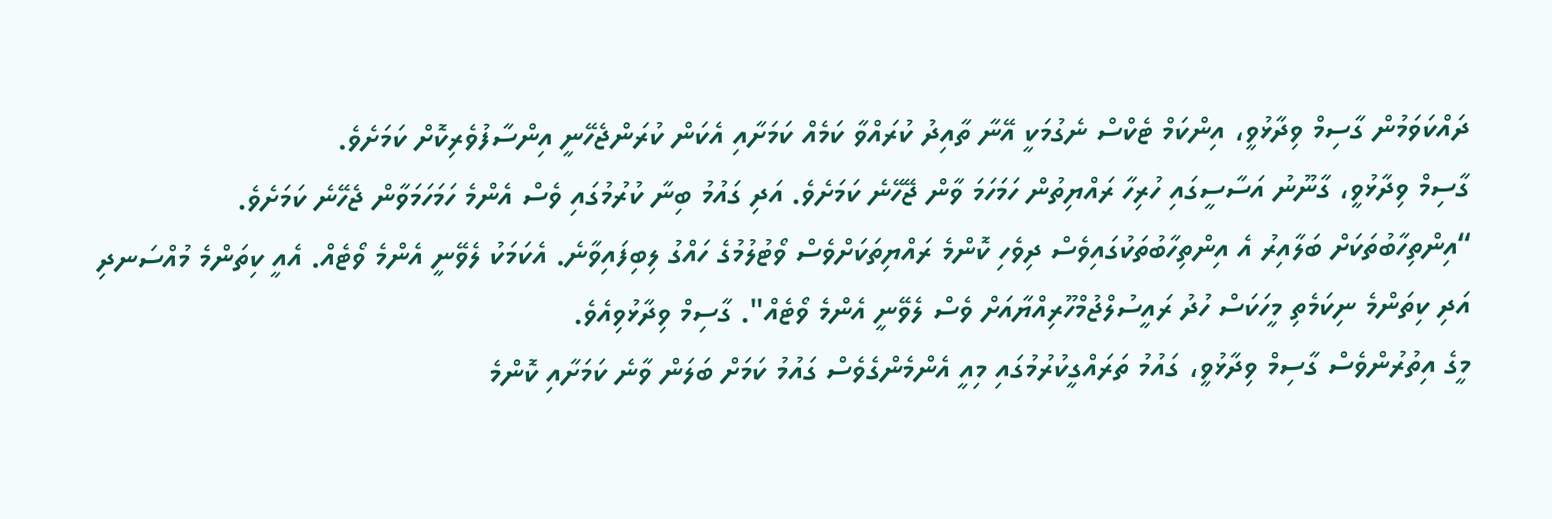ދައްކަވަމުން ގާސިމް ވިދާޅުވީ، އިންކަމް ޓެކްސް ނެގުމަކީ އޭނާ ތާއިދު ކުރައްވާ ކަމެއް ކަމަށާއި އެކަން ކުރަންޖެހޭނީ އިންސާފުވެރިކޮށް ކަމަށެވެ.
ގާސިމް ވިދާޅުވީ، ގާނޫނު އަސާސީގައި ހުރިހާ ރައްޔިތުން ހަމަހަމަ ވާން ޖޭހޭނެ ކަމަށެވެ. އަދި ގައުމު ބިނާ ކުރުމުގައި ވެސް އެންމެ ހަމަހަމަވާން ޖެހޭނެ ކަމަށެވެ.
“އިންތިހާބުތަކަށް ބަލާއިރު އެ އިންތިހާބުތަކުގައިވެސް ދިވެހި ކޮންމެ ރައްޔިތަކަށްވެސް ވޯޓުލުމުގެ ހައްގު ލިބިފައިވާނެ. އެކަމަކު ލެވޭނީ އެންމެ ވޯޓެއް. އެއީ ކިތަންމެ މުއްސަނދި އަދި ކިތަންމެ ނިކަމެތި މީހަކަސް ހުދު ރައީސުލްޖުމްހޫރިއްޔާއަށް ވެސް ލެވޭނީ އެންމެ ވޯޓެއް". ގާސިމް ވިދާޅުވިއެވެ.
މީގެ އިތުރުންވެސް ގާސިމް ވިދާޅުވީ، ގައުމު ތަރައްގީކުރުމުގައި މިއީ އެންމެންގެވެސް ގައުމު ކަމަށް ބަލަން ވާނެ ކަމަށާއި ކޮންމެ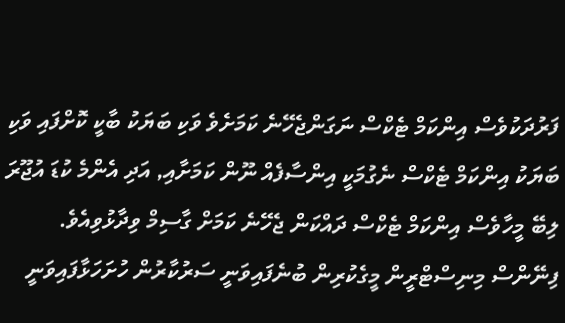ފަރުދަކުވެސް އިންކަމް ޓެކްސް ނަގަންޖެހޭނެ ކަމަށެވެ ވަކި ބަޔަކު ބާކީ ކޮށްފައި ވަކި ބަޔަކު އިންކަމް ޓެކްސް ނެގުމަކީ އިންސާފެއް ނޫން ކަމަށާއި, އަދި އެންމެ ކުޑަ އުޖޫރަ ލިބޭ މީހާވެސް އިންކަމް ޓެކްސް ދައްކަން ޖެހޭނެ ކަމަށް ގާސިމް ވިދާޅުވިއެވެ.
ފިނޭންސް މިނިސްޓްރީން މީގެކުރިން ބުނެފައިވަނީ ސަރުކާރުން ހުށަހަޅާފައިވަނީ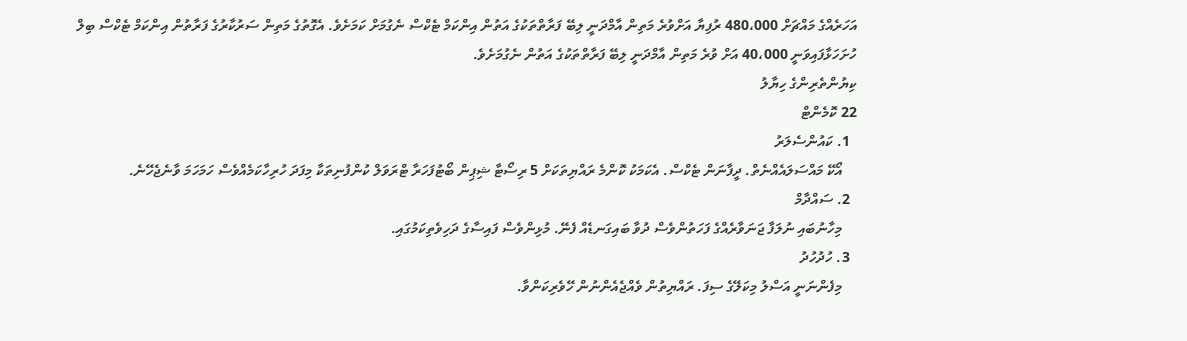އަހަރެއްގެ މައްޗަށް 480،000 ރުފިޔާ އަށްވުރެ މަތިން އާމްދަނީ ލިބޭ ފަރާތްތަކުގެ އަތުން އިންކަމް ޓެކްސް ނެގުމަށް ކަމަށެވެ. އެގޮތުގެ މަތިން ސަރުކާރުގެ ފަރާތުން އިންކަމް ޓެކްސް ބިލް ހުށަހަޅާފައިވަނީ 40،000 އަށް ވުރެ މަތިން އާމްދަނީ ލިބޭ ފަރާތްތަކުގެ އަތުން ނެގުމަށެވެ.
ކިޔުންތެރިންގެ ހިޔާލު
22 ކޮމެންޓް
  1. ކައުންސެލަރު
    އޯކޭ މައްސަލައެއްނެތް. ދީފާނަން ޓެކްސް. އެކަމަކު ކޮންމެ ރައްޔިތަކަށް 5 ރިސޯޓާ ޝިޕިން ބޯޓުފަހަރާ ޓްރަވަލް ކުންފުނިތަކާ މިފަދަ ހުރިހާކަމެއްވެސް ހަމަހަމަ ވާނެޖެހޭނެ.
  2. ސައްދާމް
    މިހާނުބައި ނުލަފާ ޖަނަވާރެއްގެ ފަހަތުންވެސް ދުވާ ބައިގަނޑެއް ފެނޭ. މުޅިންވެސް ފައިސާގެ ދަހިވެތިކަމުގައި.
  3. ހުދުހުދު
    މިފެންނަނީ އަސްލު މިކަލޭގެ ސިފަ. ރައްޔިތުން ވެއްޖެއެންނުން ހޭވެރިކަންވާ.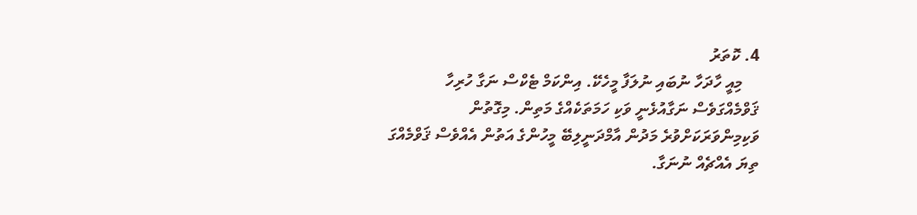4. ކޮތަރު
    މިއީ ހާދަހާ ނުބައި ނުލަފާ މީހެކޭ. އިންކަމް ޓެކްސް ނަގާ ހުރިހާ ޤަވްމެއްގަވެސް ނަގާއުޅެނީ ވަކި ހަމަތަކެއްގެ މަތިން. މިގޮތުން ވަކިމިންވަރަކަށްވުރެ މަދުން އާމްދަނީލިބޭ މީހުންގެ އަތުން އެއްވެސް ޤަވްމެއްގަ ތިޔަ އެއްޗެއް ނުނަގާ.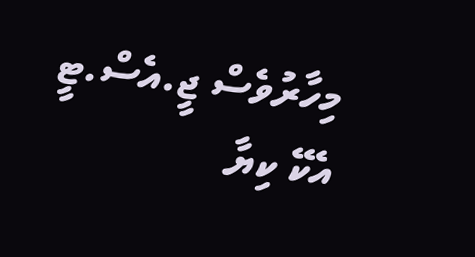މިހާރުވެސް ޖީ.އެސް.ޓީ އެކޭ ކިޔާ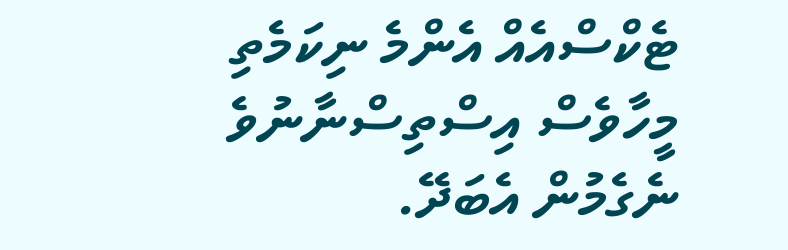ޓެކްސްއެއް އެންމެ ނިކަމެތި މީހާވެސް އިސްތިސްނާނުވެ ނެގެމުން އެބަދޭ.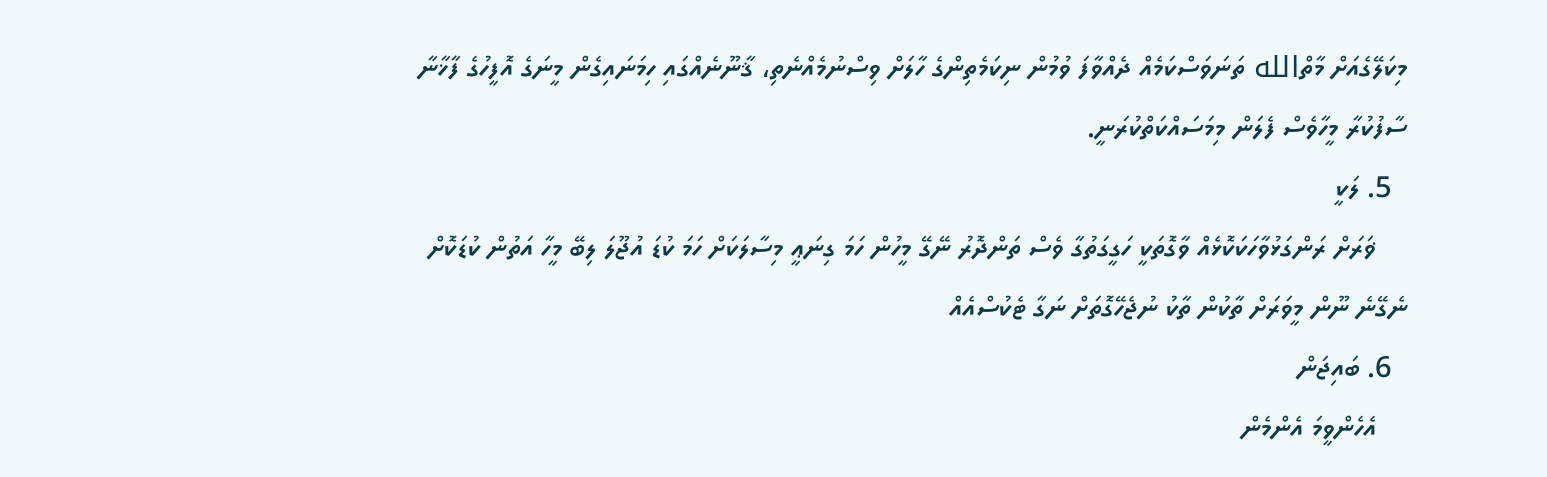މިކަލޭގެއަށް މާތްالله ތަނަވަސްކަމެއް ދެއްވާފަ ވުމުން ނިކަމެތިންގެ ހާލަށް ވިސްނުމެއްނެތި، ޤާނޫނެއްގައި ހިމަނައިގެން މީނަގެ އޮފީހުގެ ފާޚާނާ ސާފުކުރާ މީހާވެސް ފެލަން މިމަސައްކަތްކުރަނީ.
  5. ލަކީ
    ޥަރަށް ރަންގަޅުވާހަކަކޮޅެއް ވާގޮތަކީ ހަގީގަތުގާ ވެސް ތަންދޮރު ނޭގޭ މީހުން ހަމަ ގިނަޢީ މިސާލަކަށް ހަމަ ކުޑަ އުޖޫލަ ލިބޭ މީހާ އަތުން ކުޑަކޮށް ނެގޭނެ ނޫން މީވަރަށް ތާކުން ތާކު ނުޖެހޭގޮތަށް ނަގާ ޓެކުސްއެއް
  6. ބައިޖަން
    އެހެންވީމަ އެންމެން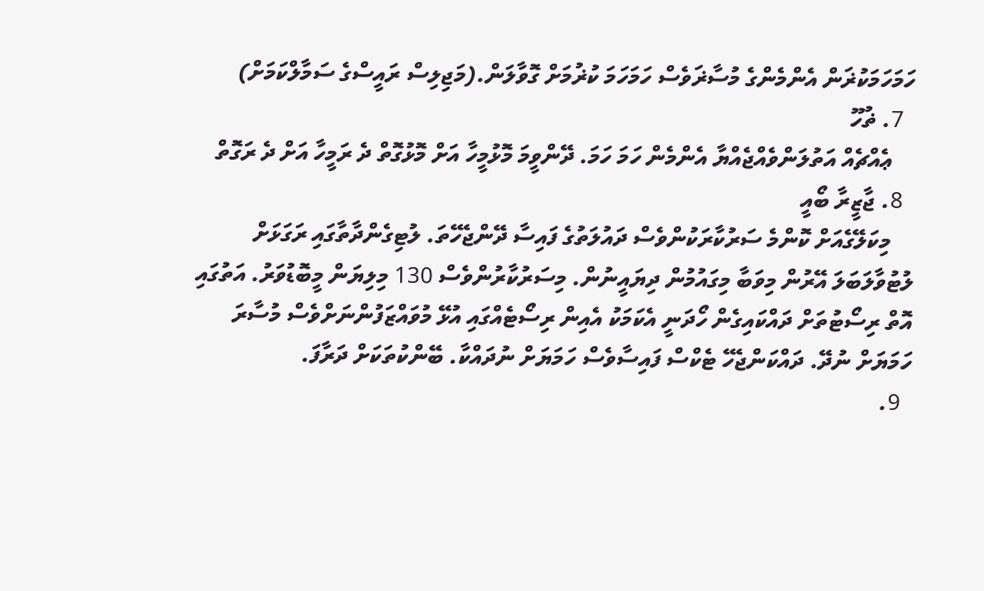ހަމަހަމަކުޜަން އެންމެންގެ މުސާޜަވެސް ހަމަހަމަ ކުޜުމަށް ގޮވާލަން.(މަޖިލިސް ރައީސްގެ ސަމާލްކަމަށް)
  7. ޡުހޫ
    ޢެއްޗެއް އަތުލަންވެއްޖެއްޔާ އެންމެން ހަމަ ހަމަ. ދޭންވީމަ މޮޅުމީހާ އަށް މޮޅުގޮތް ދެ ރަމީހާ އަށް ދެ ރަގޮތް
  8. ޖާޒީރާ ބޯއީ
    މިކަލޭގެއަށް ކޮންމެ ސަރުކާރަކުންވެސް ދައުލަތުގެ ފައިސާ ދޭންޖެހޭތަ. ލުޓިގެންދާތާގައި ރަގަޅަށް ލުޓުވާލަބަލަ އޭރުން މިވަބާ މިގައުމުން ދިޔައީނުން. މިސަރުކާރުންވެސް 130 މިލިޔަން މީބޮޑުވަރު. އަތުގައި އޮތް ރިސޯޓުތަށް ދައްކައިގެން ހޯދަނީ އެކަމަކު އެއިން ރިސޯޓެއްގައި އުޅޭ މުވައްޒަފުންނަށްވެސް މުސާރަ ހަމަޔަށް ނުދޭ. ދައްކަންޖެހޭ ޓެކްސް ފައިސާވެސް ހަމަޔަށް ނުދައްކާ. ބޭންކުތަކަށް ދަރާފަ.
  9.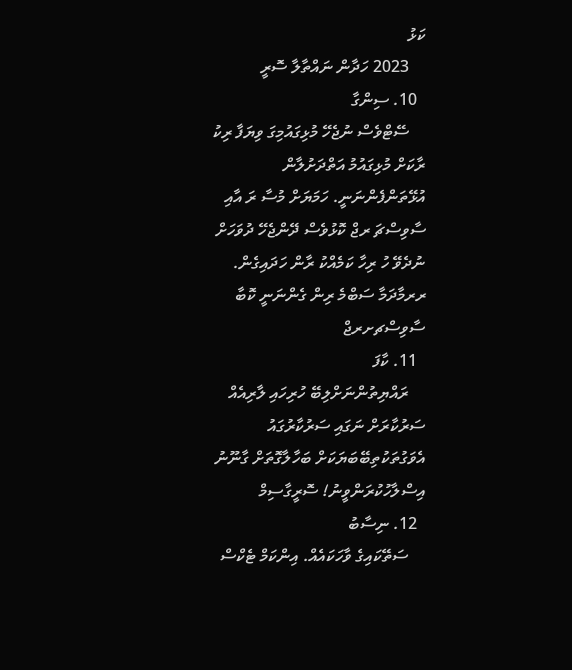ކަޅު
    2023 ހަދާން ނައްތާލާ ސޮރީ
  10. ސިންގާ
    ސޭޓްވެސް ނުޖެހޭ މުޅިގައުމިގަ ވިޔަފާ ރިކު ރާކަށް މުޅިގައުމު އަތްދަށުލާން އުޅޭތަންފެންނަނީ. ހަމަޔަށް މުސާ ރަ އާއި ސާވިސްޗަ ރޖް ކޮޅުވެސް ދޭންޖެހޭ ދުވަހަށް ނުދެވޭ ހު ރިހާ ކަމެއްކު ރާން ހަދައިގެން. ރރމާދަމާ ސަބްމެ ރިން ގެންނަނީ ކޮބާ ސާވިސްޗށރޖް
  11. ކާފަ
    ރައްޔިތުންނަށްލިބޭ ހުރިހައި ލާރިއެއް ސަރުކާރަށް ނަގައި ސަރުކާރުގައު އެވަގުތަކުތިބޭބަޔަކަށް ބަހާލާގޮތަށް ގާނޫނު އިސްލާހުކުރަންވީނު! ސޮރީގާސިމް
  12. ނިސާބު
    ސަތޭކައިގެ ވާހަކައެއް. އިންކަމް ޓެކްސް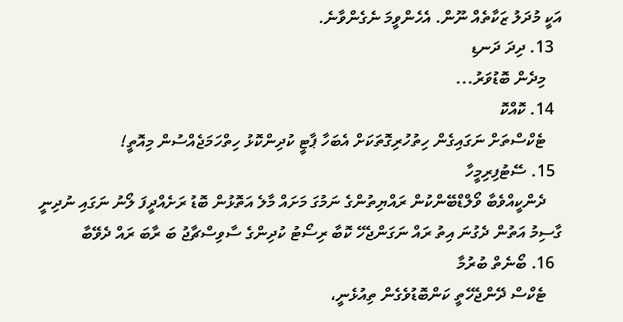އަކީ މުދަލު ޒަކާތެއް ނޫން. އެހެންވީމަ ނެގެންވާނެ.
  13. ދިދަ ދަނޑި
    މިދެން ބޮޑުވަރު...
  14. ކޮއްކޮ
    ޓެކްސްތަށް ނަގައިގެން ހިތުހުރިގޮތަކަށް އެބަހާ ޕާޓީ ކުދިންކޮޅު ހިތްހަމަޖެއްސުން މިއޮތީ!
  15. ސޭޓުފިރިމީހާ
    ދެންކީއްވެބާ ވޯލްޑްބޭންކުން ރައްޔިތުންގެ ނަމުގަ މަށައް މާލެ އަތޮޅުން ބޮޑު ރަށެއްދީފަ ލޯނު ނަގައި ނުދިނީ ގާސިމު އަތުން ދެގުނަ އިތު ރައް ނަގަންޖެހޭ ކޮބާ ރިސޯޓު ކުދިންގެ ސާވިސްޗާޖު ބަ ރާބަ ރައް ދެވޭބާ
  16. ބޯނެތް ބުރުމާ
    ޓެކްސް ދޭންޖެހޭތީ ކަންބޮޑުވެގެން ތިއުޅެނީ،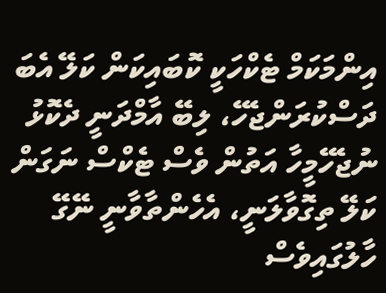އިންމަކަމް ޓެކްހަކީ ކޮބައިކަން ކަލޭ އެބަ ދަސްކުރަންޖެހޭ، ލިބޭ އާމްދަނީ ދެކޮޅު ނުޖެހޭމީހާ އަތުން ވެސް ޓެކްސް ނަގަން ކަލޭ ތިގޮވާލަނީ، އެހެންތާވާނީ ނޭގޭ ހާލުގައިވެސް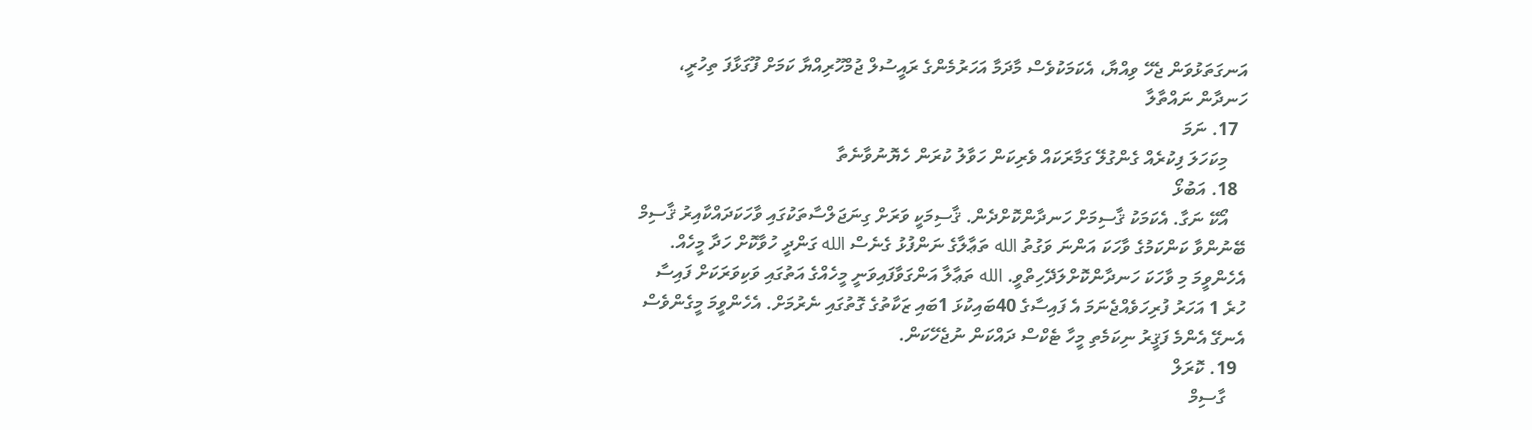އަނގަތަޅުވަން ޖެހޭ ވިއްޔާ، އެކަމަކުވެސް މާދަމާ އަހަރުމެންގެ ރައީސުލް ޖުމްހޫރިއްޔާ ކަމަށް ފޫގަޅާފަ ތިހުރީ، ހަނދާން ނައްތާލާ
  17. ނަމަ
    މިކަހަލަ ފިކުރެއް ގެންގުލޭ ގަމާރަކައް ވެރިކަން ހަވާލު ކުރަން ހެޔޮނުވާނެތާ
  18. އަބުޅޯ
    އޯކޭ ނަގާ. އެކަމަކު ޤާސިމަށް ހަނދާންކޮށްދެން. ޤާސިމަކީ ވަރަށް ގިނަޖަލްސާތަކުގައި ވާހަކަދައްކާއިރު ޤާސިމް ބޭނުންވާ ކަންކަމުގެ ވާހަކަ އަންނަ ވަގުތު الله ތަޢާލާގެ ނަންފުޅު ގެނެސް الله ގަންދީ ހުވާކޮށް ހަދާ މީހެއް. އެހެންވީމަ މި ވާހަކަ ހަނދާންކޮށްލަދޭހިތްވީ. الله ތަޢާލާ އަންގަވާފައިވަނީ މީހެއްގެ އަތުގައި ވަކިވަރަކަށް ފައިސާ ހުރެ 1 އަހަރު ފުރިހަވެއްޖެނަމަ އެ ފައިސާގެ 40ބައިކުޅަ 1ބައި ޒަކާތުގެ ގޮތުގައި ނެރުމަށް. އެހެންވީމަ މީގެންވެސް އެނގޭ އެންމެ ފަޤީރު ނިކަމެތި މީހާ ޓެކްސް ދައްކަން ނުޖެހޭކަން.
  19. ކޮރަލް
    ގާސިމް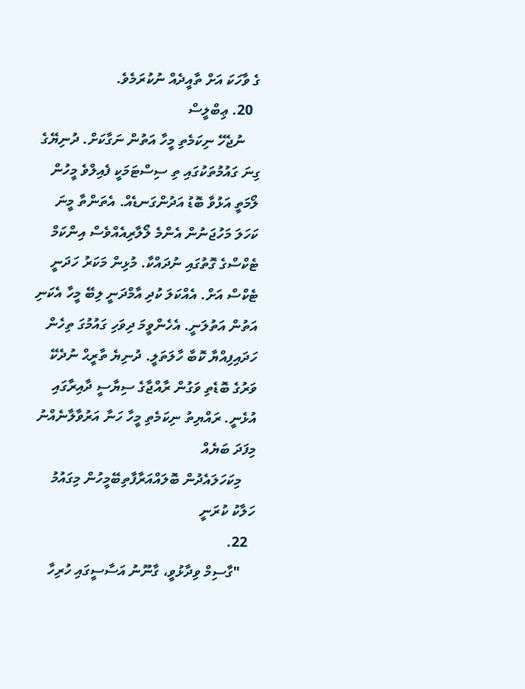ގެ ވާހަކަ އަށް ތާއީދެއް ނުކުރަމެވެ.
  20. ޢިބްލީސް
    ނުޖެހޭ ނިކަމެތި މީހާ އަތުން ނަގާކަށް. ދުނިޔޭގެ ގިނަ ގައުމުތަކުގައި ތި ސިސްޓަމަކީ ފެއިލްވެ މީހުން ލޯމަތީ އަޅުވާ ބޮޑު އަދުންގަނޑެއް. އެތަންތާ މީނަ ކަހަލަ މަހުޖަނުން އެންމެ ލޯލާރިއެއްވެސް އިންކަމް ޓެކްސްގެ ގޮތުގައި ނުދައްކާ. މުޅިން މަކަރު ހަދަނީ ޓެކްސް އަށް. އެއްކަލަ ކުދި އާމްދަނީ ލިބޭ މީހާ އެކަނި އަތުން އަތުލަނީ. އެހެންވީމަ ދިވަހި ގައުމުގަ ތިހެން ހަދައިފިއްޔާ ކޮބާ ހާލަތަލީ. ދުނިޔެ ތާރީޙް ނުދެކޭ ވަރުގެ ބޮޑެތި ވަގުން ރާއްޖާގެ ސިޔާސީ ދާއިރާގައި އުޅެނީ. ރައްޔިތު ނިކަމެތި މީހާ ހަނާ އަރުވާލާނެއްނު މިފަދަ ބަޔެއް
    މިކަހަލައެދުން ބޮލައްއަރާފާތިބޭމީހުން މިގައުމު ހަލާކު ކުރަނީ
  22.
    "ގާސިމް ވިދާޅުވީ، ގާނޫނު އަސާސީގައި ހުރިހާ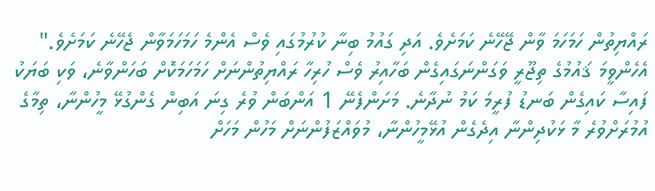ރައްޔިތުން ހަމަހަމަ ވާން ޖޭހޭނެ ކަމަށެވެ. އަދި ގައުމު ބިނާ ކުރުމުގައި ވެސް އެންމެ ހަމަހަމަވާން ޖެހޭނެ ކަމަށެވެ." އެހެންވީމަ ޤައުމުގެ ތިޖޫރީ ވަގަންނަގައިގެން ބަހާއިރު ވެސް ހުރިހާ ރައްޔިތުންނަށް ހަމަހަމަކޮށް ބަހަންވާނެ، ވަކި ބަޔަކު ފައިސާ ކައިގެން ބަނޑު ފުރީމަ ކަމު ނުދާނެ. މަށަންފެނޭ 1 އަންބަން ވުރެ ގިނަ އަބިން ގެންގުޅޭ މީހުންނާ، ތިމާގެ އުމުރަށްވުރެ މާ ޅަކުދިންނާ އިދެގެން އުޅޭމީހުންނާ، މުވައްޒަފުންނަށް މަހުން މަހަށް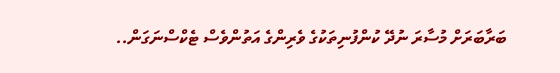ބަރާބަރަށް މުސާރަ ނުދޭ ކުންފުނިތަކުގެ ވެރިންގެ އަތުންވެސް ޓެކްސްނަގަން..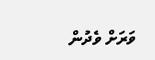ވަރަށް ވެދުން